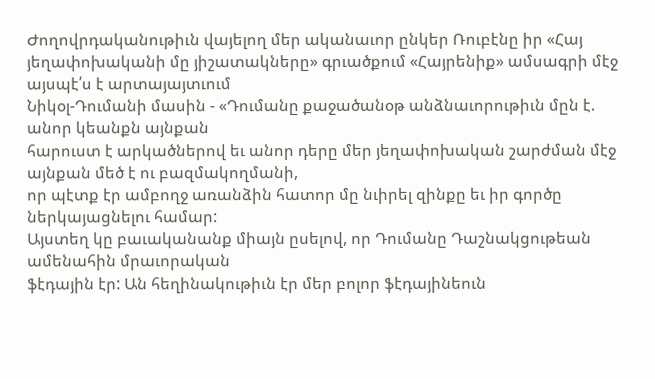Ժողովրդականութիւն վայելող մեր ականաւոր ընկեր Ռուբէնը իր «Հայ
յեղափոխականի մը յիշատակները» գրւածքում «Հայրենիք» ամսագրի մէջ այսպէ՛ս է արտայայտւում
Նիկօլ-Դումանի մասին - «Դումանը քաջածանօթ անձնաւորութիւն մըն է. անոր կեանքն այնքան
հարուստ է արկածներով եւ անոր դերը մեր յեղափոխական շարժման մէջ այնքան մեծ է ու բազմակողմանի,
որ պէտք էր ամբողջ առանձին հատոր մը նւիրել զինքը եւ իր գործը ներկայացնելու համար:
Այստեղ կը բաւականանք միայն ըսելով, որ Դումանը Դաշնակցութեան ամենահին մրաւորական
ֆէդային էր: Ան հեղինակութիւն էր մեր բոլոր ֆէդայինեուն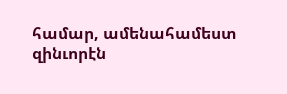համար, ամենահամեստ զինւորէն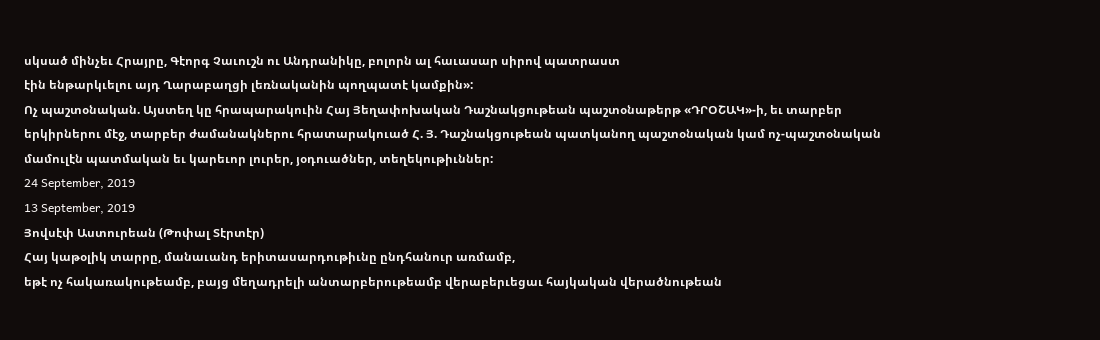սկսած մինչեւ Հրայրը, Գէորգ Չաւուշն ու Անդրանիկը, բոլորն ալ հաւասար սիրով պատրաստ
էին ենթարկւելու այդ Ղարաբաղցի լեռնականին պողպատէ կամքին»:
Ոչ պաշտօնական. Այստեղ կը հրապարակուին Հայ Յեղափոխական Դաշնակցութեան պաշտօնաթերթ «ԴՐՕՇԱԿ»-ի, եւ տարբեր երկիրներու մէջ, տարբեր ժամանակներու հրատարակուած Հ. Յ. Դաշնակցութեան պատկանող պաշտօնական կամ ոչ-պաշտօնական մամուլէն պատմական եւ կարեւոր լուրեր, յօդուածներ, տեղեկութիւններ:
24 September, 2019
13 September, 2019
Յովսէփ Աստուրեան (Թոփալ Տէրտէր)
Հայ կաթօլիկ տարրը, մանաւանդ երիտասարդութիւնը ընդհանուր առմամբ,
եթէ ոչ հակառակութեամբ, բայց մեղադրելի անտարբերութեամբ վերաբերւեցաւ հայկական վերածնութեան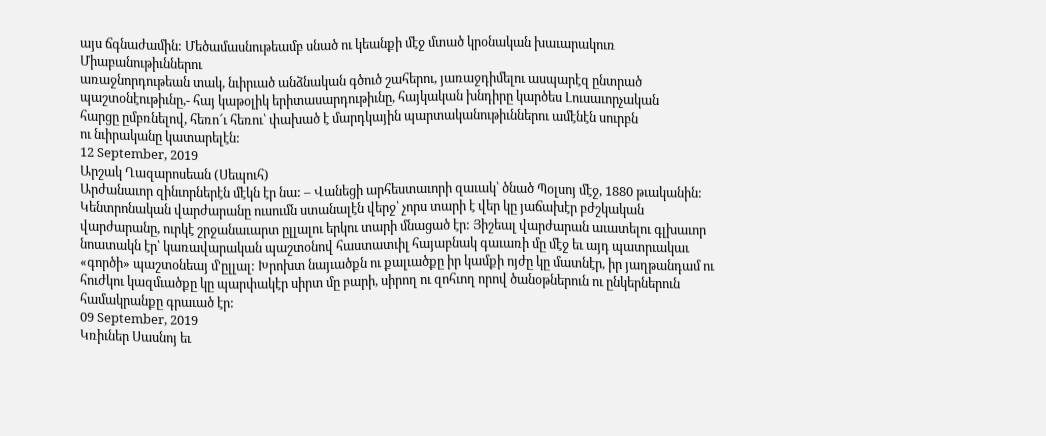այս ճգնաժամին: Մեծամասնութեամբ սնած ու կեանքի մէջ մտած կրօնական խաւարակուռ Միաբանութիւններու
առաջնորդութեան տակ, նւիրւած անձնական գծուծ շահերու, յառաջդիմելու ասպարէզ ընտրած
պաշտօնէութիւնը,- հայ կաթօլիկ երիտասարդութիւնը, հայկական խնդիրը կարծես Լուսաւորչական
հարցը ըմբռնելով, հեռո՜ւ հեռու՝ փախած է մարդկային պարտականութիւններու ամէնէն սուրբն
ու նւիրականը կատարելէն:
12 September, 2019
Արշակ Ղազարոսեան (Սեպուհ)
Արժանաւոր զինւորներէն մէկն էր նա: – Վանեցի արհեստաւորի զաւակ՝ ծնած Պօլսոյ մէջ, 1880 թւականին: Կենտրոնական վարժարանը ուսումն ստանալէն վերջ՝ չորս տարի է վեր կը յաճախէր բժշկական վարժարանը, ուրկէ շրջանաւարտ ըլլալու երկու տարի մնացած էր: Յիշեալ վարժարան աւատելու գլխաւոր նոատակն էր՝ կառավարական պաշտօնով հաստատւիլ հայաբնակ գաւառի մը մէջ եւ այդ պատրւակաւ «գործի» պաշտօնեայ մ'ըլլալ: Խրոխտ նայւածքն ու քալւածքը իր կամքի ոյժը կը մատնէր, իր յաղթանդամ ու հուժկու կազմւածքը կը պարփակէր սիրտ մը բարի, սիրող ու զոհւող որով ծանօթներուն ու ընկերներուն համակրանքը գրաւած էր:
09 September, 2019
Կռիւներ Սասնոյ եւ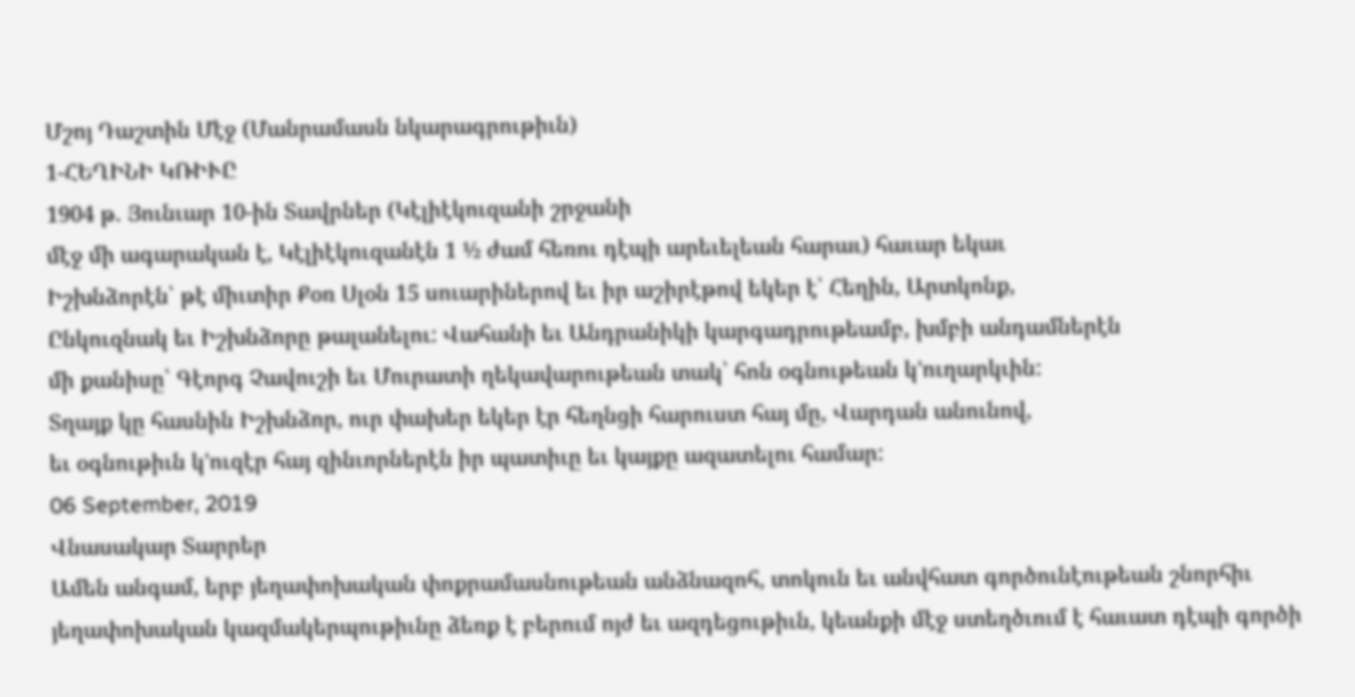Մշոյ Դաշտին Մէջ (Մանրամասն նկարագրութիւն)
1-ՀԵՂԻՆԻ ԿՌԻՒԸ
1904 թ. Յունւար 10-ին Տավրներ (Կէլիէկուզանի շրջանի
մէջ մի ագարական է, Կէլիէկուզանէն 1 ½ ժամ հեռու դէպի արեւելեան հարաւ) հաւար եկաւ
Իշխնձորէն՝ թէ միւտիր Քօռ Սլօն 15 սուարիներով եւ իր աշիրէթով եկեր է՝ Հեղին, Արտկոնք,
Ընկուզնակ եւ Իշխնձորը թալանելու: Վահանի եւ Անդրանիկի կարգադրութեամբ, խմբի անդամներէն
մի քանիսը՝ Գէորգ Չավուշի եւ Մուրատի ղեկավարութեան տակ՝ հոն օգնութեան կ'ուղարկւին:
Տղայք կը հասնին Իշխնձոր, ուր փախեր եկեր էր հեղնցի հարուստ հայ մը, Վարդան անունով,
եւ օգնութիւն կ'ուզէր հայ զինւորներէն իր պատիւը եւ կայքը ազատելու համար:
06 September, 2019
Վնասակար Տարրեր
Ամեն անգամ, երբ յեղափոխական փոքրամասնութեան անձնազոհ, տոկուն եւ անվհատ գործունէութեան շնորհիւ յեղափոխական կազմակերպութիւնը ձեռք է բերում ոյժ եւ ազդեցութիւն, կեանքի մէջ ստեղծւում է հաւատ դէպի գործի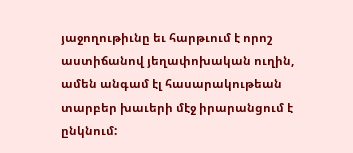յաջողութիւնը եւ հարթւում է որոշ աստիճանով յեղափոխական ուղին, ամեն անգամ էլ հասարակութեան տարբեր խաւերի մէջ իրարանցում է ընկնում: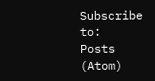Subscribe to:
Posts (Atom)